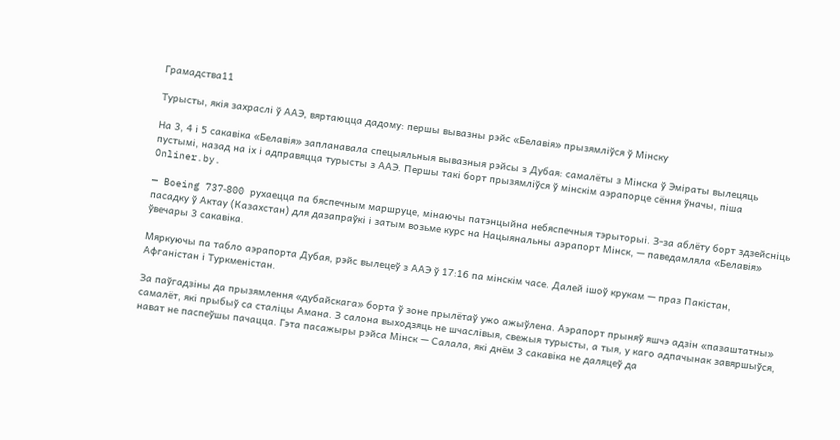Грамадства11

Турысты, якія захраслі ў ААЭ, вяртаюцца дадому: першы вывазны рэйс «Белавія» прызямліўся ў Мінску

На 3, 4 і 5 сакавіка «Белавія» запланавала спецыяльныя вывазныя рэйсы з Дубая: самалёты з Мінска ў Эміраты вылецяць пустымі, назад на іх і адправяцца турысты з ААЭ. Першы такі борт прызямліўся ў мінскім аэрапорце сёння ўначы, піша Onliner.by.

— Boeing 737‑800 рухаецца па бяспечным маршруце, мінаючы патэнцыйна небяспечныя тэрыторыі. З-за аблёту борт здзейсніць пасадку ў Актау (Казахстан) для дазапраўкі і затым возьме курс на Нацыянальны аэрапорт Мінск, — паведамляла «Белавія» ўвечары 3 сакавіка.

Мяркуючы па табло аэрапорта Дубая, рэйс вылецеў з ААЭ ў 17:16 па мінскім часе. Далей ішоў крукам — праз Пакістан, Афганістан і Туркменістан.

За паўгадзіны да прызямлення «дубайскага» борта ў зоне прылётаў ужо ажыўлена. Аэрапорт прыняў яшчэ адзін «пазаштатны» самалёт, які прыбыў са сталіцы Амана. З салона выходзяць не шчаслівыя, свежыя турысты, а тыя, у каго адпачынак завяршыўся, нават не паспеўшы пачацца. Гэта пасажыры рэйса Мінск — Салала, які днём 3 сакавіка не даляцеў да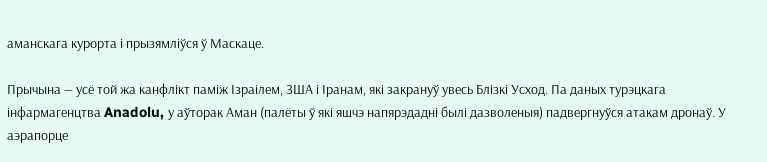аманскага курорта і прызямліўся ў Маскаце.

Прычына — усё той жа канфлікт паміж Ізраілем, ЗША і Іранам, які закрануў увесь Блізкі Усход. Па даных турэцкага інфармагенцтва Anadolu, у аўторак Аман (палёты ў які яшчэ напярэдадні былі дазволеныя) падвергнуўся атакам дронаў. У аэрапорце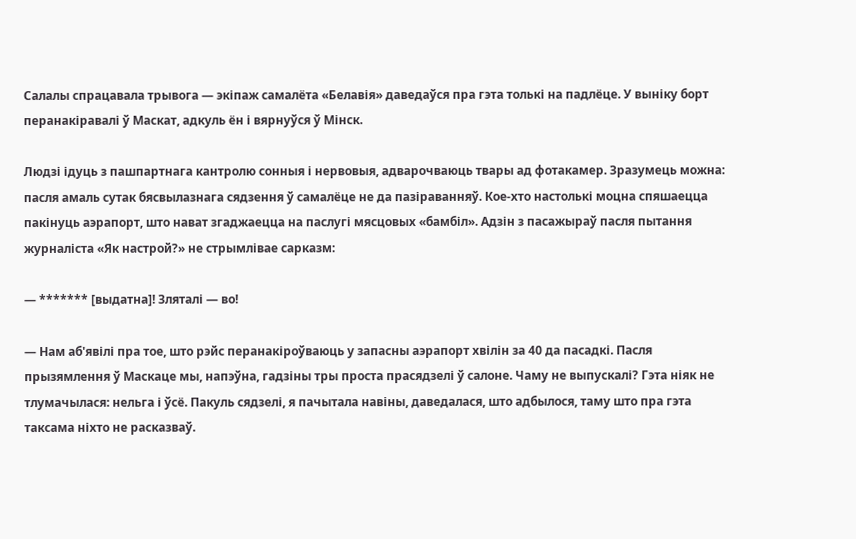Салалы спрацавала трывога — экіпаж самалёта «Белавія» даведаўся пра гэта толькі на падлёце. У выніку борт перанакіравалі ў Маскат, адкуль ён і вярнуўся ў Мінск.

Людзі ідуць з пашпартнага кантролю сонныя і нервовыя, адварочваюць твары ад фотакамер. Зразумець можна: пасля амаль сутак бясвылазнага сядзення ў самалёце не да пазіраванняў. Кое-хто настолькі моцна спяшаецца пакінуць аэрапорт, што нават згаджаецца на паслугі мясцовых «бамбіл». Адзін з пасажыраў пасля пытання журналіста «Як настрой?» не стрымлівае сарказм:

— ******* [выдатна]! Зляталі — во!

— Нам аб'явілі пра тое, што рэйс перанакіроўваюць у запасны аэрапорт хвілін за 40 да пасадкі. Пасля прызямлення ў Маскаце мы, напэўна, гадзіны тры проста прасядзелі ў салоне. Чаму не выпускалі? Гэта ніяк не тлумачылася: нельга і ўсё. Пакуль сядзелі, я пачытала навіны, даведалася, што адбылося, таму што пра гэта таксама ніхто не расказваў.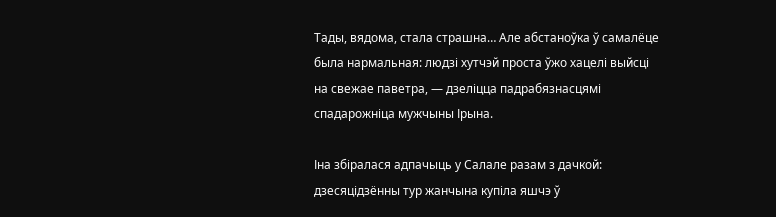Тады, вядома, стала страшна… Але абстаноўка ў самалёце была нармальная: людзі хутчэй проста ўжо хацелі выйсці на свежае паветра, — дзеліцца падрабязнасцямі спадарожніца мужчыны Ірына.

Іна збіралася адпачыць у Салале разам з дачкой: дзесяцідзённы тур жанчына купіла яшчэ ў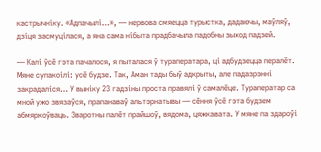кастрычніку. «Адпачылі…», — нервова смяецца турыстка, дадаючы, маўляў, дзіця засмуцілася, а яна сама нібыта прадбачыла падобны зыход падзей.

— Калі ўсё гэта пачалося, я пыталася ў тураператара, ці адбудзецца пералёт. Мяне супакоілі: усё будзе. Так, Аман тады быў адкрыты, але падазрэнні закрадаліся… У выніку 23 гадзіны проста правялі ў самалёце. Тураператар са мной ужо звязаўся, прапанаваў альтэрнатывы — сёння ўсё гэта будзем абмяркоўваць. Зваротны палёт прайшоў, вядома, цяжкавата. У мяне па здароўі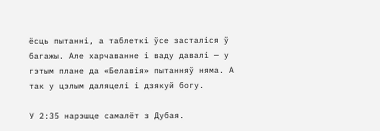ёсць пытанні, а таблеткі ўсе засталіся ў багажы. Але харчаванне і ваду давалі — у гэтым плане да «Белавія» пытанняў няма. А так у цэлым даляцелі і дзякуй богу.

У 2:35 нарэшце самалёт з Дубая.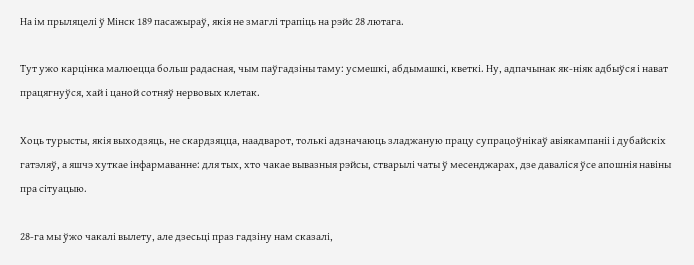На ім прыляцелі ў Мінск 189 пасажыраў, якія не змаглі трапіць на рэйс 28 лютага.

Тут ужо карцінка малюецца больш радасная, чым паўгадзіны таму: усмешкі, абдымашкі, кветкі. Ну, адпачынак як-ніяк адбыўся і нават працягнуўся, хай і цаной сотняў нервовых клетак.

Хоць турысты, якія выходзяць, не скардзяцца, наадварот, толькі адзначаюць зладжаную працу супрацоўнікаў авіякампаніі і дубайскіх гатэляў, а яшчэ хуткае інфармаванне: для тых, хто чакае вывазныя рэйсы, стварылі чаты ў месенджарах, дзе даваліся ўсе апошнія навіны пра сітуацыю.

28‑га мы ўжо чакалі вылету, але дзесьці праз гадзіну нам сказалі,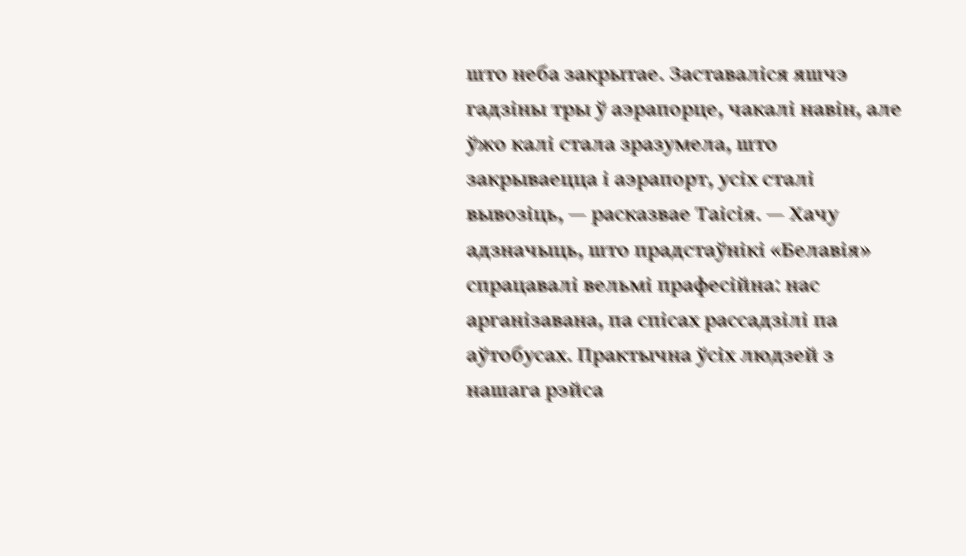што неба закрытае. Заставаліся яшчэ гадзіны тры ў аэрапорце, чакалі навін, але ўжо калі стала зразумела, што закрываецца і аэрапорт, усіх сталі вывозіць, — расказвае Таісія. — Хачу адзначыць, што прадстаўнікі «Белавія» спрацавалі вельмі прафесійна: нас арганізавана, па спісах рассадзілі па аўтобусах. Практычна ўсіх людзей з нашага рэйса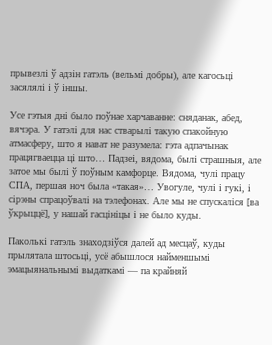прывезлі ў адзін гатэль (вельмі добры), але кагосьці засялялі і ў іншы.

Усе гэтыя дні было поўнае харчаванне: сняданак, абед, вячэра. У гатэлі для нас стварылі такую спакойную атмасферу, што я нават не разумела: гэта адпачынак працягваецца ці што… Падзеі, вядома, былі страшныя, але затое мы былі ў поўным камфорце. Вядома, чулі працу СПА, першая ноч была «такая»… Увогуле, чулі і гукі, і сірэны спрацоўвалі на тэлефонах. Але мы не спускаліся [ва ўкрыццё], у нашай гасцініцы і не было куды.

Паколькі гатэль знаходзіўся далей ад месцаў, куды прылятала штосьці, усё абышлося найменшымі эмацыянальнымі выдаткамі — па крайняй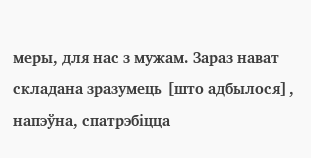меры, для нас з мужам. Зараз нават складана зразумець [што адбылося], напэўна, спатрэбіцца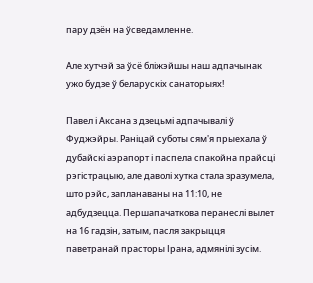пару дзён на ўсведамленне.

Але хутчэй за ўсё бліжэйшы наш адпачынак ужо будзе ў беларускіх санаторыях!

Павел і Аксана з дзецьмі адпачывалі ў Фуджэйры. Раніцай суботы сям'я прыехала ў дубайскі аэрапорт і паспела спакойна прайсці рэгістрацыю, але даволі хутка стала зразумела, што рэйс, запланаваны на 11:10, не адбудзецца. Першапачаткова перанеслі вылет на 16 гадзін, затым, пасля закрыцця паветранай прасторы Ірана, адмянілі зусім.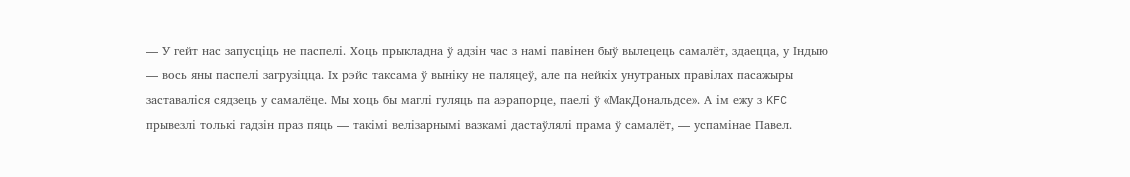— У гейт нас запусціць не паспелі. Хоць прыкладна ў адзін час з намі павінен быў вылецець самалёт, здаецца, у Індыю — вось яны паспелі загрузіцца. Іх рэйс таксама ў выніку не паляцеў, але па нейкіх унутраных правілах пасажыры заставаліся сядзець у самалёце. Мы хоць бы маглі гуляць па аэрапорце, паелі ў «МакДональдсе». А ім ежу з KFC прывезлі толькі гадзін праз пяць — такімі велізарнымі вазкамі дастаўлялі прама ў самалёт, — успамінае Павел.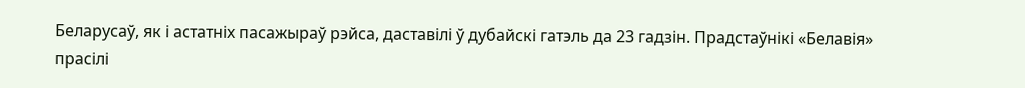Беларусаў, як і астатніх пасажыраў рэйса, даставілі ў дубайскі гатэль да 23 гадзін. Прадстаўнікі «Белавія» прасілі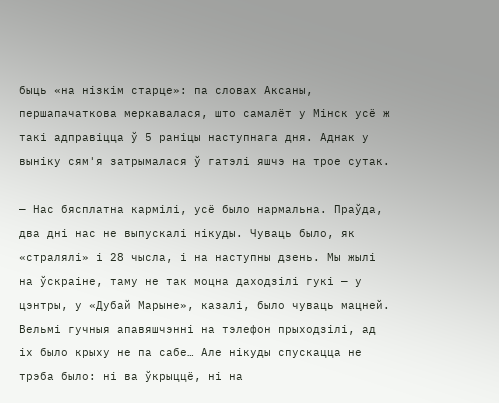быць «на нізкім старце»: па словах Аксаны, першапачаткова меркавалася, што самалёт у Мінск усё ж такі адправіцца ў 5 раніцы наступнага дня. Аднак у выніку сям'я затрымалася ў гатэлі яшчэ на трое сутак.

— Нас бясплатна кармілі, усё было нармальна. Праўда, два дні нас не выпускалі нікуды. Чуваць было, як «стралялі» і 28 чысла, і на наступны дзень. Мы жылі на ўскраіне, таму не так моцна даходзілі гукі — у цэнтры, у «Дубай Марыне», казалі, было чуваць мацней. Вельмі гучныя апавяшчэнні на тэлефон прыходзілі, ад іх было крыху не па сабе… Але нікуды спускацца не трэба было: ні ва ўкрыццё, ні на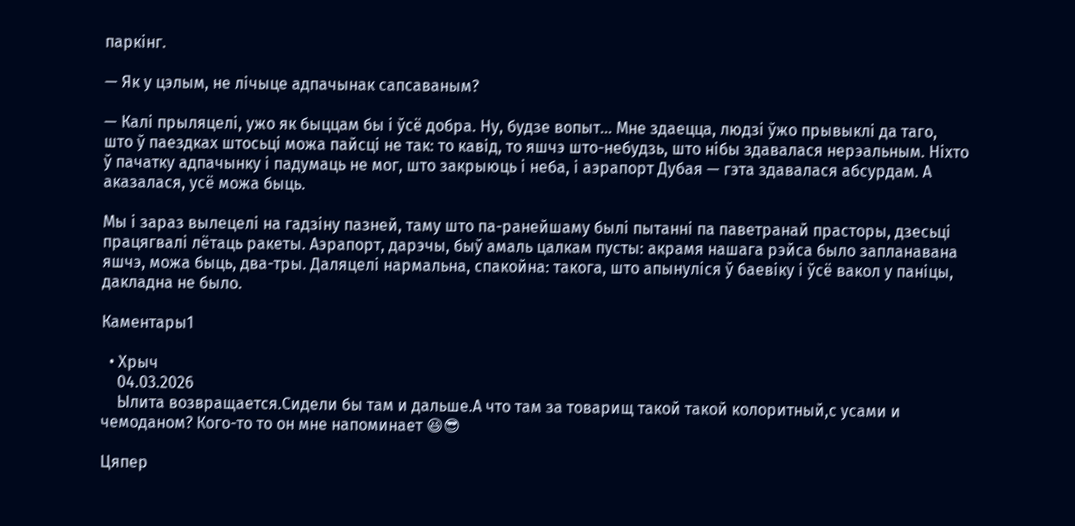паркінг.

— Як у цэлым, не лічыце адпачынак сапсаваным?

— Калі прыляцелі, ужо як быццам бы і ўсё добра. Ну, будзе вопыт… Мне здаецца, людзі ўжо прывыклі да таго, што ў паездках штосьці можа пайсці не так: то кавід, то яшчэ што-небудзь, што нібы здавалася нерэальным. Ніхто ў пачатку адпачынку і падумаць не мог, што закрыюць і неба, і аэрапорт Дубая — гэта здавалася абсурдам. А аказалася, усё можа быць.

Мы і зараз вылецелі на гадзіну пазней, таму што па-ранейшаму былі пытанні па паветранай прасторы, дзесьці працягвалі лётаць ракеты. Аэрапорт, дарэчы, быў амаль цалкам пусты: акрамя нашага рэйса было запланавана яшчэ, можа быць, два-тры. Даляцелі нармальна, спакойна: такога, што апынуліся ў баевіку і ўсё вакол у паніцы, дакладна не было.

Каментары1

  • Хрыч
    04.03.2026
    Ылита возвращается.Сидели бы там и дальше.А что там за товарищ такой такой колоритный,с усами и чемоданом? Кого-то то он мне напоминает 😆😎

Цяпер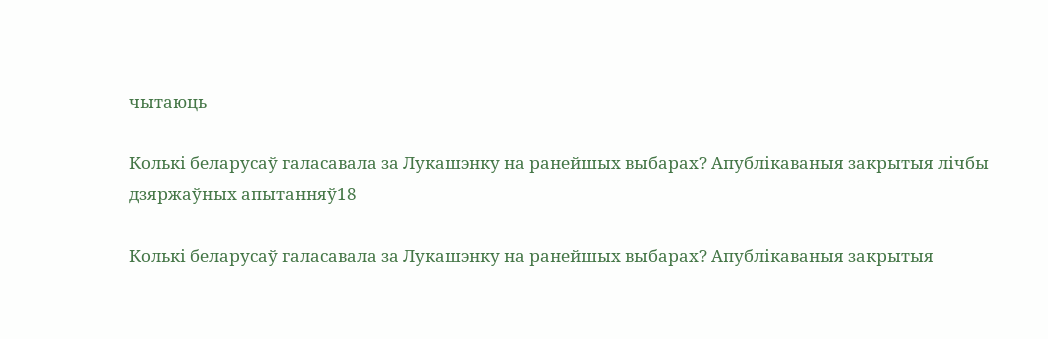чытаюць

Колькі беларусаў галасавала за Лукашэнку на ранейшых выбарах? Апублікаваныя закрытыя лічбы дзяржаўных апытанняў18

Колькі беларусаў галасавала за Лукашэнку на ранейшых выбарах? Апублікаваныя закрытыя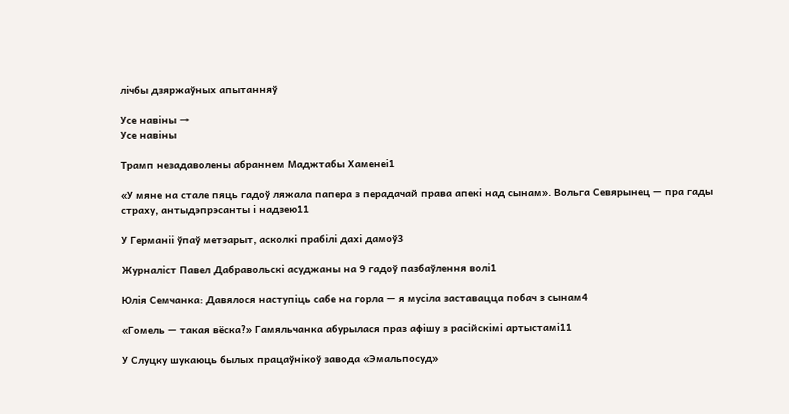лічбы дзяржаўных апытанняў

Усе навіны →
Усе навіны

Трамп незадаволены абраннем Маджтабы Хаменеі1

«У мяне на стале пяць гадоў ляжала папера з перадачай права апекі над сынам». Вольга Севярынец — пра гады страху, антыдэпрэсанты і надзею11

У Германіі ўпаў метэарыт, асколкі прабілі дахі дамоў3

Журналіст Павел Дабравольскі асуджаны на 9 гадоў пазбаўлення волі1

Юлія Семчанка: Давялося наступіць сабе на горла — я мусіла заставацца побач з сынам4

«Гомель — такая вёска?» Гамяльчанка абурылася праз афішу з расійскімі артыстамі11

У Слуцку шукаюць былых працаўнікоў завода «Эмальпосуд»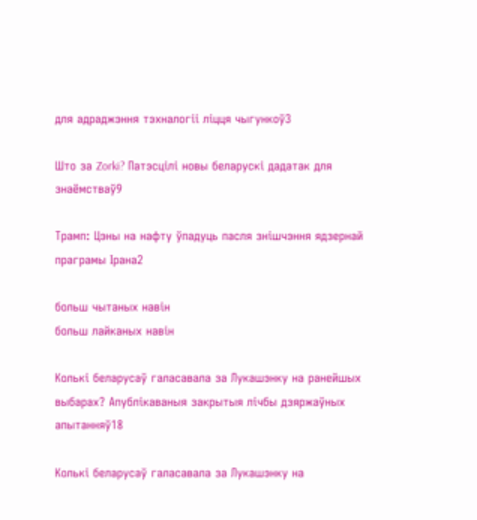для адраджэння тэхналогіі ліцця чыгункоў3

Што за Zorki? Патэсцілі новы беларускі дадатак для знаёмстваў9

Трамп: Цэны на нафту ўпадуць пасля знішчэння ядзернай праграмы Ірана2

больш чытаных навін
больш лайканых навін

Колькі беларусаў галасавала за Лукашэнку на ранейшых выбарах? Апублікаваныя закрытыя лічбы дзяржаўных апытанняў18

Колькі беларусаў галасавала за Лукашэнку на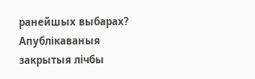ранейшых выбарах? Апублікаваныя закрытыя лічбы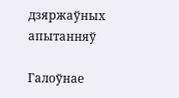дзяржаўных апытанняў

Галоўнае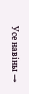Усе навіны →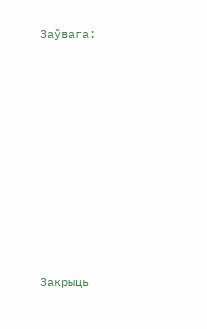Заўвага:









Закрыць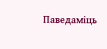Паведаміць